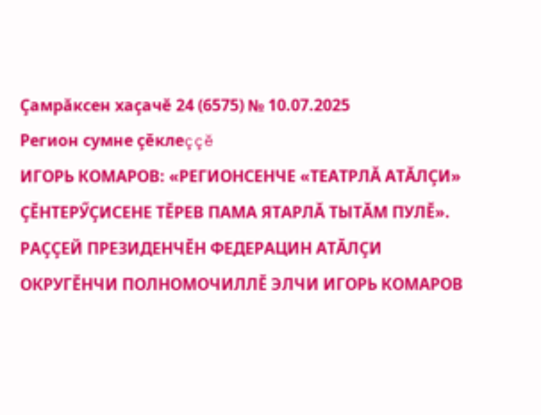Çамрăксен хаçачĕ 24 (6575) № 10.07.2025
Регион сумне çĕклеççĕ
ИГОРЬ КОМАРОВ: «РЕГИОНСЕНЧЕ «ТЕАТРЛĂ АТĂЛÇИ» ÇĔНТЕРӲÇИСЕНЕ ТĔРЕВ ПАМА ЯТАРЛĂ ТЫТĂМ ПУЛĔ». РАÇÇЕЙ ПРЕЗИДЕНЧĔН ФЕДЕРАЦИН АТĂЛÇИ ОКРУГĔНЧИ ПОЛНОМОЧИЛЛĔ ЭЛЧИ ИГОРЬ КОМАРОВ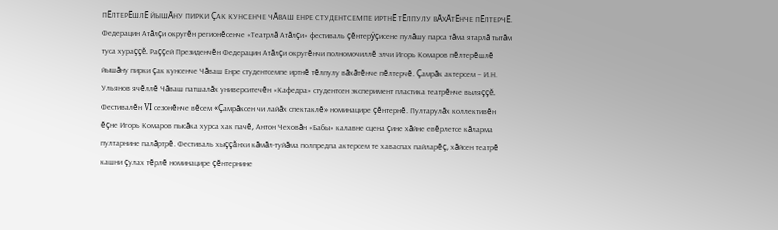ПĔЛТЕРĔШЛĔ ЙЫШĂНУ ПИРКИ ÇАК КУНСЕНЧЕ ЧĂВАШ ЕНРЕ СТУДЕНТСЕМПЕ ИРТНĔ ТĔЛПУЛУ ВĂХĂТĔНЧЕ ПĔЛТЕРЧĔ.
Федерацин Атăлçи округĕн регионĕсенче «Театрлă Атăлçи» фестиваль çĕнтерÿçисене пулăшу парса тăма ятарлă тытăм туса хураççĕ. Раççей Президенчĕн Федерацин Атăлçи округĕнчи полномочиллĕ элчи Игорь Комаров пĕлтерĕшлĕ йышăну пирки çак кунсенче Чăваш Енре студентсемпе иртнĕ тĕлпулу вăхăтĕнче пĕлтерчĕ. Çамрăк актерсем – И.Н. Ульянов ячĕллĕ Чăваш патшалăх университечĕн «Кафедра» студентсен эксперимент пластика театрĕнче выляççĕ. Фестивалĕн VI сезонĕнче вĕсем «Çамрăксен чи лайăх спектаклĕ» номинацире çĕнтернĕ. Пултарулăх коллективĕн ĕçне Игорь Комаров пысăка хурса хак пачĕ, Антон Чеховăн «Бабы» калавне сцена çине хăйне евĕрлетсе кăларма пултарнине палăртрĕ. Фестиваль хыççăнхи кăмăл-туйăма полпредпа актерсем те хаваспах пайларĕç, хăйсен театрĕ кашни çулах тĕрлĕ номинацире çĕнтернине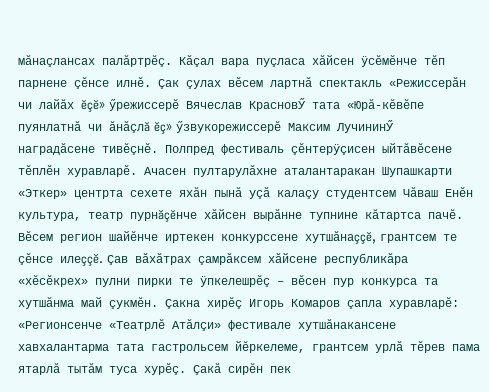мăнаçлансах палăртрĕç. Кăçал вара пуçласа хăйсен ÿсĕмĕнче тĕп парнене çĕнсе илнĕ. Çак çулах вĕсем лартнă спектакль «Режиссерăн чи лайăх ĕçĕ» ӳрежиссерĕ Вячеслав КрасновӲ тата «Юрă-кĕвĕпе пуянлатнă чи ăнăçлă ĕç» ӳзвукорежиссерĕ Максим ЛучининӲ наградăсене тивĕçнĕ. Полпред фестиваль çĕнтерÿçисен ыйтăвĕсене тĕплĕн хуравларĕ. Ачасен пултарулăхне аталантаракан Шупашкарти «Эткер» центрта сехете яхăн пынă уçă калаçу студентсем Чăваш Енĕн культура, театр пурнăçĕнче хăйсен вырăнне тупнине кăтартса пачĕ. Вĕсем регион шайĕнче иртекен конкурссене хутшăнаççĕ, грантсем те çĕнсе илеççĕ. Çав вăхăтрах çамрăксем хăйсене республикăра «хĕсĕкрех» пулни пирки те ÿпкелешрĕç – вĕсен пур конкурса та хутшăнма май çукмĕн. Çакна хирĕç Игорь Комаров çапла хуравларĕ: «Регионсенче «Театрлĕ Атăлçи» фестивале хутшăнакансене хавхалантарма тата гастрольсем йĕркелеме, грантсем урлă тĕрев пама ятарлă тытăм туса хурĕç. Çакă сирĕн пек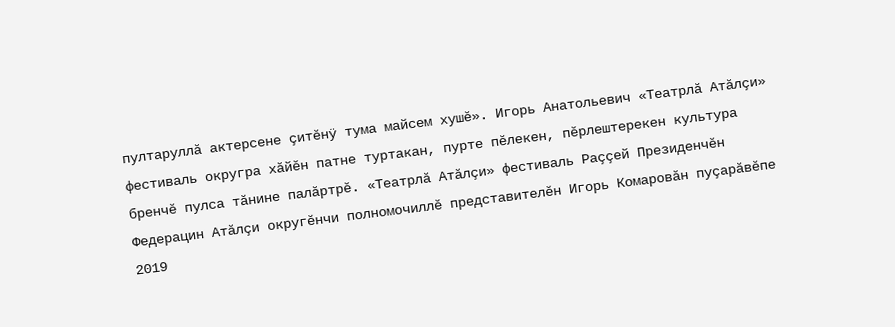пултаруллă актерсене çитĕнÿ тума майсем хушĕ». Игорь Анатольевич «Театрлă Атăлçи» фестиваль округра хăйĕн патне туртакан, пурте пĕлекен, пĕрлештерекен культура бренчĕ пулса тăнине палăртрĕ. «Театрлă Атăлçи» фестиваль Раççей Президенчĕн Федерацин Атăлçи округĕнчи полномочиллĕ представителĕн Игорь Комаровăн пуçарăвĕпе 2019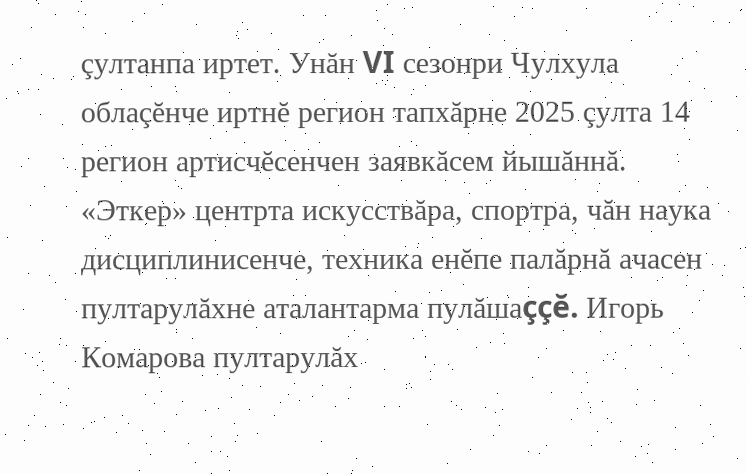çултанпа иртет. Унăн VI сезонри Чулхула облаçĕнче иртнĕ регион тапхăрне 2025 çулта 14 регион артисчĕсенчен заявкăсем йышăннă. «Эткер» центрта искусствăра, спортра, чăн наука дисциплинисенче, техника енĕпе палăрнă ачасен пултарулăхне аталантарма пулăшаççĕ. Игорь Комарова пултарулăх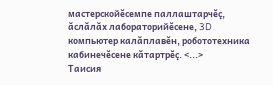мастерскойĕсемпе паллаштарчĕç, ăслăлăх лабораторийĕсене, 3D компьютер калăплавĕн, робототехника кабинечĕсене кăтартрĕç. <...>
Таисия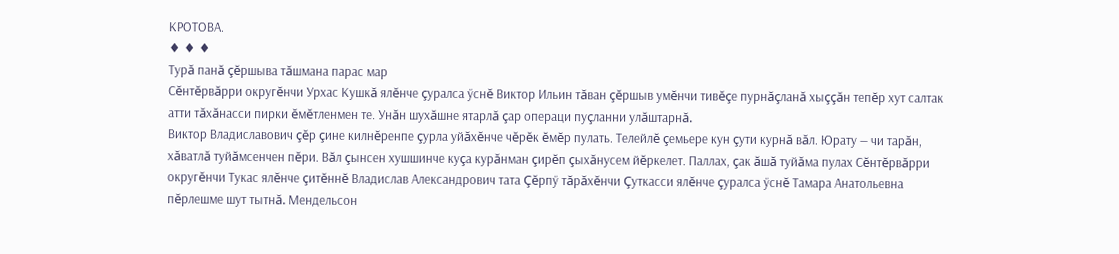КРОТОВА.
♦ ♦ ♦
Турă панă çĕршыва тăшмана парас мар
Сĕнтĕрвăрри округĕнчи Урхас Кушкă ялĕнче çуралса ӳснĕ Виктор Ильин тăван çĕршыв умĕнчи тивĕçе пурнăçланă хыççăн тепĕр хут салтак атти тăхăнасси пирки ĕмĕтленмен те. Унăн шухăшне ятарлă çар операци пуçланни улăштарнă.
Виктор Владиславович çĕр çине килнĕренпе çурла уйăхĕнче чĕрĕк ĕмĕр пулать. Телейлĕ çемьере кун çути курнă вăл. Юрату — чи тарăн, хăватлă туйăмсенчен пĕри. Вăл çынсен хушшинче куçа курăнман çирĕп çыхăнусем йĕркелет. Паллах, çак ăшă туйăма пулах Сĕнтĕрвăрри округĕнчи Тукас ялĕнче çитĕннĕ Владислав Александрович тата Çĕрпӳ тăрăхĕнчи Çуткасси ялĕнче çуралса ӳснĕ Тамара Анатольевна пĕрлешме шут тытнă. Мендельсон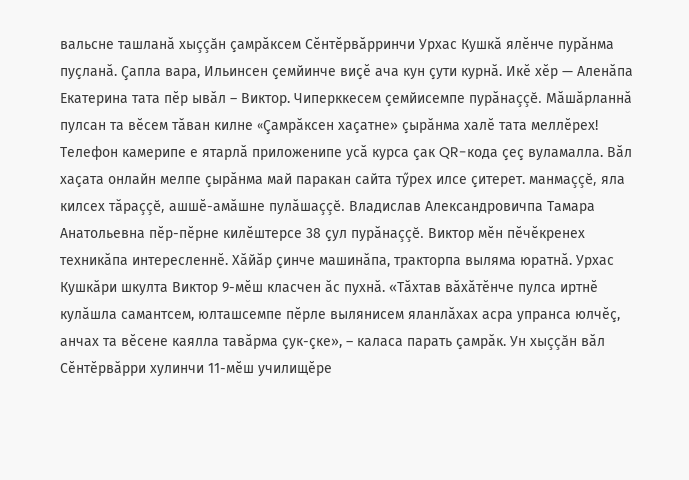вальсне ташланă хыççăн çамрăксем Сĕнтĕрвăрринчи Урхас Кушкă ялĕнче пурăнма пуçланă. Çапла вара, Ильинсен çемйинче виçĕ ача кун çути курнă. Икĕ хĕр — Аленăпа Екатерина тата пĕр ывăл – Виктор. Чиперккесем çемйисемпе пурăнаççĕ. Мăшăрланнă пулсан та вĕсем тăван килне «Çамрăксен хаçатне» çырăнма халĕ тата меллĕрех! Телефон камерипе е ятарлă приложенипе усă курса çак QR-кода çеç вуламалла. Вăл хаçата онлайн мелпе çырăнма май паракан сайта тӳрех илсе çитерет. манмаççĕ, яла килсех тăраççĕ, ашшĕ-амăшне пулăшаççĕ. Владислав Александровичпа Тамара Анатольевна пĕр-пĕрне килĕштерсе 38 çул пурăнаççĕ. Виктор мĕн пĕчĕкренех техникăпа интересленнĕ. Хăйăр çинче машинăпа, тракторпа выляма юратнă. Урхас Кушкăри шкулта Виктор 9-мĕш класчен ăс пухнă. «Тăхтав вăхăтĕнче пулса иртнĕ кулăшла самантсем, юлташсемпе пĕрле вылянисем яланлăхах асра упранса юлчĕç, анчах та вĕсене каялла тавăрма çук-çке», – каласа парать çамрăк. Ун хыççăн вăл Сĕнтĕрвăрри хулинчи 11-мĕш училищĕре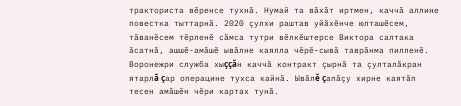тракториста вĕренсе тухнă. Нумай та вăхăт иртмен, каччă аллине повестка тыттарнă. 2020 çулхи раштав уйăхĕнче юлташĕсем, тăванĕсем тĕрленĕ сăмса тутри вĕлкĕштерсе Виктора салтака ăсатнă, ашшĕ-амăшĕ ывăлне каялла чĕрĕ-сывă таврăнма пилленĕ. Воронежри служба хыççăн каччă контракт çырнă та çулталăкран ятарлă çар операцине тухса кайнă. Ывăлĕ çапăçу хирне каятăп тесен амăшĕн чĕри картах тунă.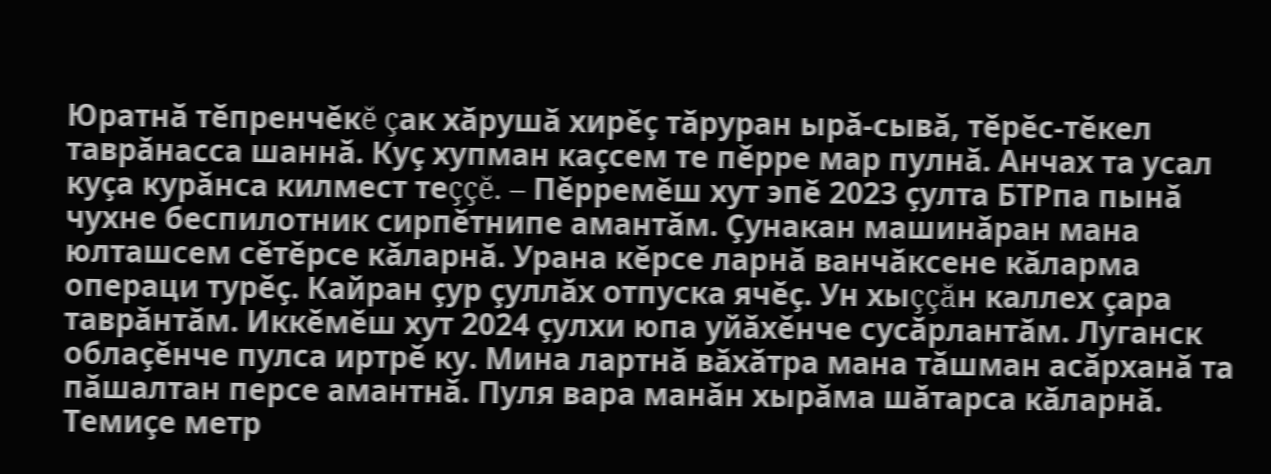Юратнă тĕпренчĕкĕ çак хăрушă хирĕç тăруран ырă-сывă, тĕрĕс-тĕкел таврăнасса шаннă. Куç хупман каçсем те пĕрре мар пулнă. Анчах та усал куçа курăнса килмест теççĕ. – Пĕрремĕш хут эпĕ 2023 çулта БТРпа пынă чухне беспилотник сирпĕтнипе амантăм. Çунакан машинăран мана юлташсем сĕтĕрсе кăларнă. Урана кĕрсе ларнă ванчăксене кăларма операци турĕç. Кайран çур çуллăх отпуска ячĕç. Ун хыççăн каллех çара таврăнтăм. Иккĕмĕш хут 2024 çулхи юпа уйăхĕнче сусăрлантăм. Луганск облаçĕнче пулса иртрĕ ку. Мина лартнă вăхăтра мана тăшман асăрханă та пăшалтан персе амантнă. Пуля вара манăн хырăма шăтарса кăларнă. Темиçе метр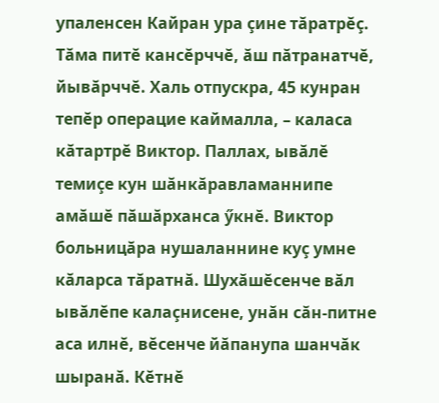упаленсен Кайран ура çине тăратрĕç. Тăма питĕ кансĕрччĕ, ăш пăтранатчĕ, йывăрччĕ. Халь отпускра, 45 кунран тепĕр операцие каймалла, – каласа кăтартрĕ Виктор. Паллах, ывăлĕ темиçе кун шăнкăравламаннипе амăшĕ пăшăрханса ӳкнĕ. Виктор больницăра нушаланнине куç умне кăларса тăратнă. Шухăшĕсенче вăл ывăлĕпе калаçнисене, унăн сăн-питне аса илнĕ, вĕсенче йăпанупа шанчăк шыранă. Кĕтнĕ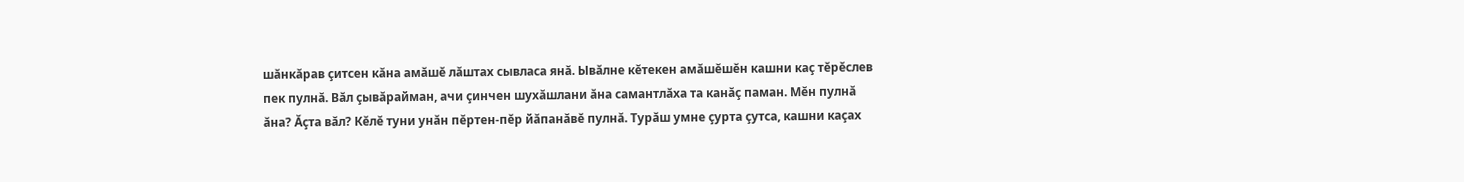шăнкăрав çитсен кăна амăшĕ лăштах сывласа янă. Ывăлне кĕтекен амăшĕшĕн кашни каç тĕрĕслев пек пулнă. Вăл çывăрайман, ачи çинчен шухăшлани ăна самантлăха та канăç паман. Мĕн пулнă ăна? Ăçта вăл? Кĕлĕ туни унăн пĕртен-пĕр йăпанăвĕ пулнă. Турăш умне çурта çутса, кашни каçах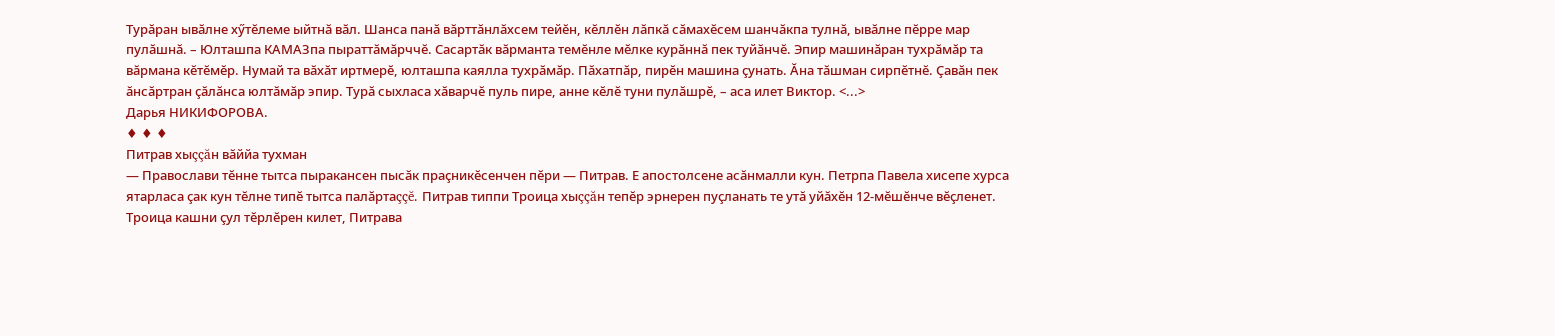Турăран ывăлне хӳтĕлеме ыйтнă вăл. Шанса панă вăрттăнлăхсем тейĕн, кĕллĕн лăпкă сăмахĕсем шанчăкпа тулнă, ывăлне пĕрре мар пулăшнă. – Юлташпа КАМАЗпа пыраттăмăрччĕ. Сасартăк вăрманта темĕнле мĕлке курăннă пек туйăнчĕ. Эпир машинăран тухрăмăр та вăрмана кĕтĕмĕр. Нумай та вăхăт иртмерĕ, юлташпа каялла тухрăмăр. Пăхатпăр, пирĕн машина çунать. Ăна тăшман сирпĕтнĕ. Çавăн пек ăнсăртран çăлăнса юлтăмăр эпир. Турă сыхласа хăварчĕ пуль пире, анне кĕлĕ туни пулăшрĕ, – аса илет Виктор. <...>
Дарья НИКИФОРОВА.
♦ ♦ ♦
Питрав хыççăн вăййа тухман
— Православи тĕнне тытса пыракансен пысăк праçникĕсенчен пĕри — Питрав. Е апостолсене асăнмалли кун. Петрпа Павела хисепе хурса ятарласа çак кун тĕлне типĕ тытса палăртаççĕ. Питрав типпи Троица хыççăн тепĕр эрнерен пуçланать те утă уйăхĕн 12-мĕшĕнче вĕçленет. Троица кашни çул тĕрлĕрен килет, Питрава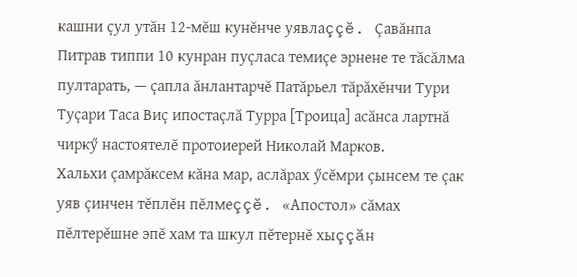кашни çул утăн 12-мĕш кунĕнче уявлаççĕ. Çавăнпа Питрав типпи 10 кунран пуçласа темиçе эрнене те тăсăлма пултарать, — çапла ăнлантарчĕ Патăрьел тăрăхĕнчи Тури Туçари Таса Виç ипостаçлă Турра [Троица] асăнса лартнă чиркӳ настоятелĕ протоиерей Николай Марков.
Хальхи çамрăксем кăна мар, аслăрах ӳсĕмри çынсем те çак уяв çинчен тĕплĕн пĕлмеççĕ. «Апостол» сăмах пĕлтерĕшне эпĕ хам та шкул пĕтернĕ хыççăн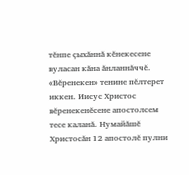тĕнпе çыхăннă кĕнекесене вуласан кăна ăнланнăччĕ. «Вĕренекен» тенине пĕлтерет иккен. Иисус Христос вĕренекенĕсене апостолсем тесе каланă. Нумайăшĕ Христосăн 12 апостолĕ пулни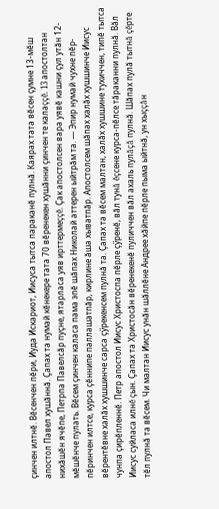çинчен илтнĕ. Вĕсенчен пĕри, Иуда Искариот, Иисуса тытса параканĕ пулнă. Каярах тата вĕсен çумне 13-мĕш апостол Павел хушăннă. Çапах та нумай кĕнекере тата 70 вĕренекен хушăнни çинчен те калаççĕ. 13 апостолтан нихăшĕн ячĕпе, Петрпа Павелсăр пуçне, ятарласа уяв ирттермеççĕ. Çак апостолсен вара уявĕ кашни çул утăн 12-мĕшĕнче пулать. Вĕсем çинчен каласа пама эпĕ шăпах Николай аттерен ыйтрăм та. — Эпир нумай чухне пĕр-пĕринчен илтсе, курса çĕннипе паллашатпăр, кирлине ăша хыватпăр. Апостолсем шăпах халăх хушшинче Иисус вĕрентĕвне халăх хушшинче сарса çӳрекенсем пулнă та. Çапах та вĕсем малтан, халăх хушшине тухиччен, типĕ тытса чунпа çирĕпленнĕ. Петр апостол Иисус Христоспа пĕрле çӳренĕ, вăл тунă ĕçсене курса-пĕлсе тăраканни пулнă. Вăл Иисус суйласа илнĕ çын. Çапах та Христосăн вĕренекенĕ пуличчен вăл ахаль пулăçă пулнă. Шăпах пулă тытнă çĕрте тĕл пулнă та вĕсем. Чи малтан Иисус унăн шăллĕне Андрее хăйпе пĕрле пыма ыйтнă, ун хыççăн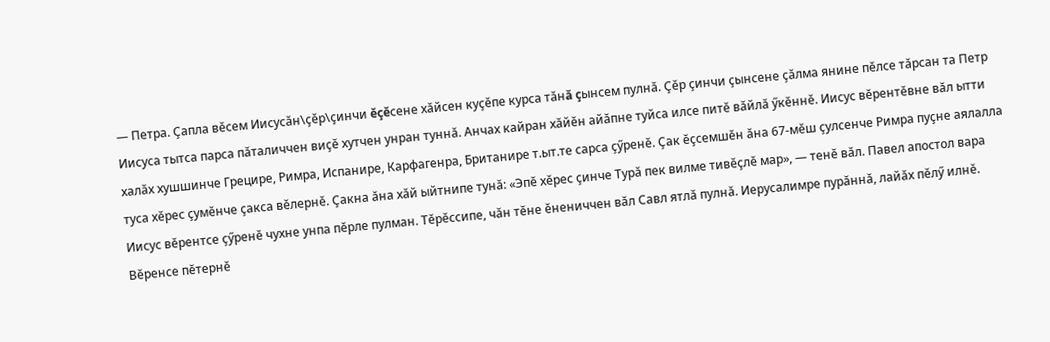— Петра. Çапла вĕсем Иисусăн\çĕр\çинчи ĕçĕсене хăйсен куçĕпе курса тăнă çынсем пулнă. Çĕр çинчи çынсене çăлма янине пĕлсе тăрсан та Петр Иисуса тытса парса пăталиччен виçĕ хутчен унран туннă. Анчах кайран хăйĕн айăпне туйса илсе питĕ вăйлă ӳкĕннĕ. Иисус вĕрентĕвне вăл ытти халăх хушшинче Грецире, Римра, Испанире, Карфагенра, Британире т.ыт.те сарса çӳренĕ. Çак ĕçсемшĕн ăна 67-мĕш çулсенче Римра пуçне аялалла туса хĕрес çумĕнче çакса вĕлернĕ. Çакна ăна хăй ыйтнипе тунă: «Эпĕ хĕрес çинче Турă пек вилме тивĕçлĕ мар», — тенĕ вăл. Павел апостол вара Иисус вĕрентсе çӳренĕ чухне унпа пĕрле пулман. Тĕрĕссипе, чăн тĕне ĕнениччен вăл Савл ятлă пулнă. Иерусалимре пурăннă, лайăх пĕлӳ илнĕ. Вĕренсе пĕтернĕ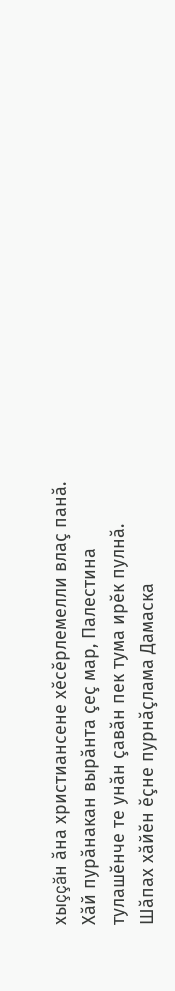хыççăн ăна христиансене хĕсĕрлемелли влаç панă. Хăй пурăнакан вырăнта çеç мар, Палестина тулашĕнче те унăн çавăн пек тума ирĕк пулнă. Шăпах хăйĕн ĕçне пурнăçлама Дамаска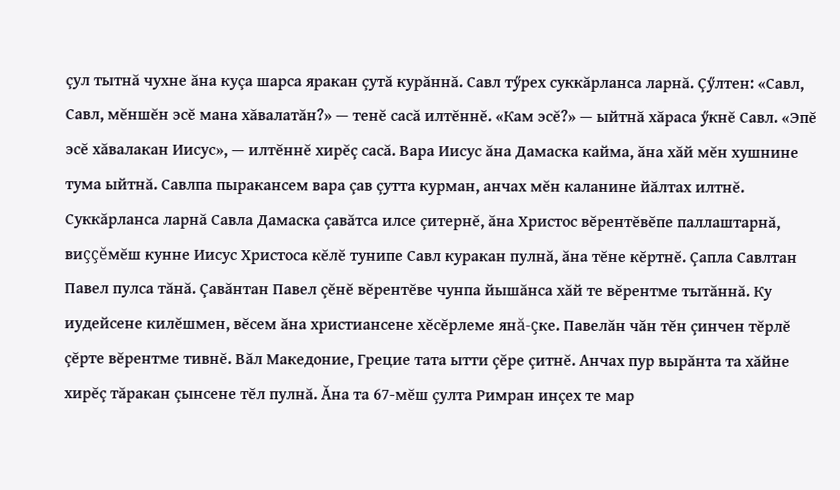çул тытнă чухне ăна куçа шарса яракан çутă курăннă. Савл тӳрех суккăрланса ларнă. Çӳлтен: «Савл, Савл, мĕншĕн эсĕ мана хăвалатăн?» — тенĕ сасă илтĕннĕ. «Кам эсĕ?» — ыйтнă хăраса ӳкнĕ Савл. «Эпĕ эсĕ хăвалакан Иисус», — илтĕннĕ хирĕç сасă. Вара Иисус ăна Дамаска кайма, ăна хăй мĕн хушнине тума ыйтнă. Савлпа пыракансем вара çав çутта курман, анчах мĕн каланине йăлтах илтнĕ. Суккăрланса ларнă Савла Дамаска çавăтса илсе çитернĕ, ăна Христос вĕрентĕвĕпе паллаштарнă, виççĕмĕш кунне Иисус Христоса кĕлĕ тунипе Савл куракан пулнă, ăна тĕне кĕртнĕ. Çапла Савлтан Павел пулса тăнă. Çавăнтан Павел çĕнĕ вĕрентĕве чунпа йышăнса хăй те вĕрентме тытăннă. Ку иудейсене килĕшмен, вĕсем ăна христиансене хĕсĕрлеме янă-çке. Павелăн чăн тĕн çинчен тĕрлĕ çĕрте вĕрентме тивнĕ. Вăл Македоние, Грецие тата ытти çĕре çитнĕ. Анчах пур вырăнта та хăйне хирĕç тăракан çынсене тĕл пулнă. Ăна та 67-мĕш çулта Римран инçех те мар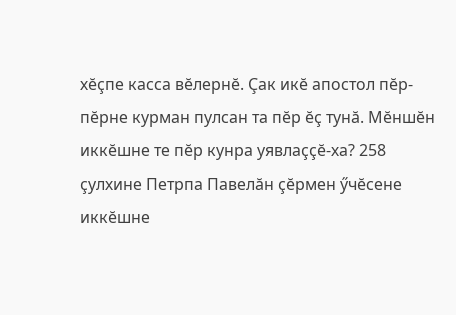хĕçпе касса вĕлернĕ. Çак икĕ апостол пĕр-пĕрне курман пулсан та пĕр ĕç тунă. Мĕншĕн иккĕшне те пĕр кунра уявлаççĕ-ха? 258 çулхине Петрпа Павелăн çĕрмен ӳчĕсене иккĕшне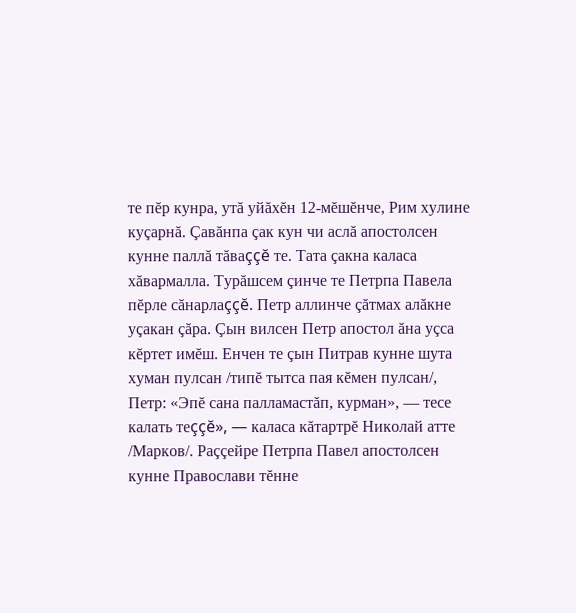те пĕр кунра, утă уйăхĕн 12-мĕшĕнче, Рим хулине куçарнă. Çавăнпа çак кун чи аслă апостолсен кунне паллă тăваççĕ те. Тата çакна каласа хăвармалла. Турăшсем çинче те Петрпа Павела пĕрле сăнарлаççĕ. Петр аллинче çăтмах алăкне уçакан çăра. Çын вилсен Петр апостол ăна уçса кĕртет имĕш. Енчен те çын Питрав кунне шута хуман пулсан /типĕ тытса пая кĕмен пулсан/, Петр: «Эпĕ сана палламастăп, курман», — тесе калать теççĕ», — каласа кăтартрĕ Николай атте /Марков/. Раççейре Петрпа Павел апостолсен кунне Православи тĕнне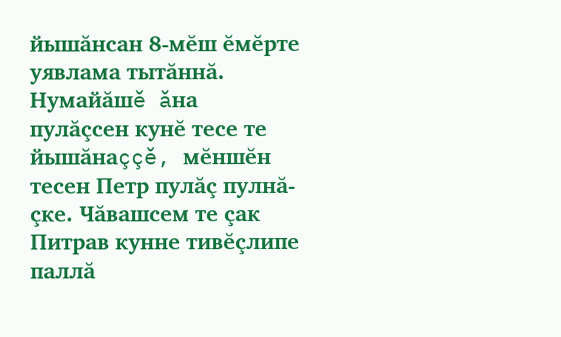йышăнсан 8-мĕш ĕмĕрте уявлама тытăннă. Нумайăшĕ ăна пулăçсен кунĕ тесе те йышăнаççĕ, мĕншĕн тесен Петр пулăç пулнă-çке. Чăвашсем те çак Питрав кунне тивĕçлипе паллă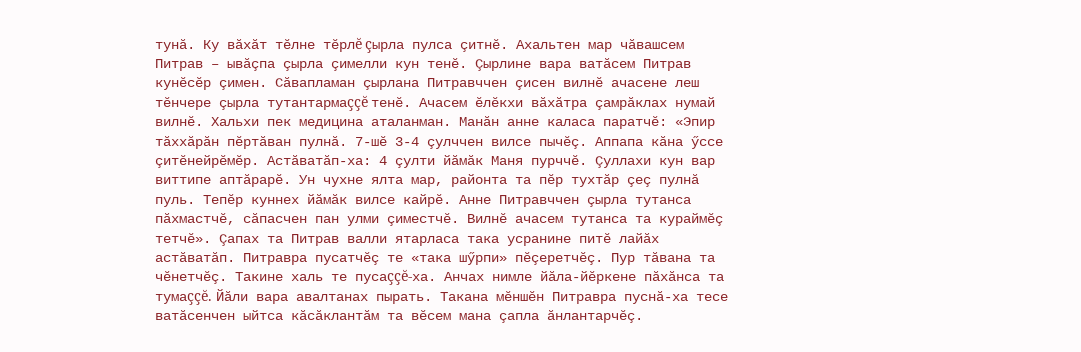тунă. Ку вăхăт тĕлне тĕрлĕ çырла пулса çитнĕ. Ахальтен мар чăвашсем Питрав – ывăçпа çырла çимелли кун тенĕ. Çырлине вара ватăсем Питрав кунĕсĕр çимен. Сăвапламан çырлана Питравччен çисен вилнĕ ачасене леш тĕнчере çырла тутантармаççĕ тенĕ. Ачасем ĕлĕкхи вăхăтра çамрăклах нумай вилнĕ. Хальхи пек медицина аталанман. Манăн анне каласа паратчĕ: «Эпир тăххăрăн пĕртăван пулнă. 7-шĕ 3-4 çулччен вилсе пычĕç. Аппапа кăна ӳссе çитĕнейрĕмĕр. Астăватăп-ха: 4 çулти йăмăк Маня пурччĕ. Çуллахи кун вар виттипе аптăрарĕ. Ун чухне ялта мар, районта та пĕр тухтăр çеç пулнă пуль. Тепĕр куннех йăмăк вилсе кайрĕ. Анне Питравччен çырла тутанса пăхмастчĕ, сăпасчен пан улми çиместчĕ. Вилнĕ ачасем тутанса та кураймĕç тетчĕ». Çапах та Питрав валли ятарласа така усранине питĕ лайăх астăватăп. Питравра пусатчĕç те «така шӳрпи» пĕçеретчĕç. Пур тăвана та чĕнетчĕç. Такине халь те пусаççĕ-ха. Анчах нимле йăла-йĕркене пăхăнса та тумаççĕ. Йăли вара авалтанах пырать. Такана мĕншĕн Питравра пуснă-ха тесе ватăсенчен ыйтса кăсăклантăм та вĕсем мана çапла ăнлантарчĕç.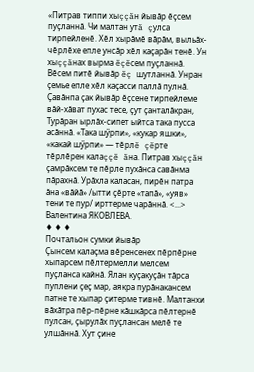«Питрав типпи хыççăн йывăр ĕçсем пуçланнă. Чи малтан утă çулса тирпейленĕ. Хĕл хырăмĕ вăрăм, выльăх-чĕрлĕхе епле унсăр хĕл каçарăн тенĕ. Ун хыççăнах вырма ĕçĕсем пуçланнă. Вĕсем питĕ йывăр ĕç шутланнă. Унран çемье епле хĕл каçасси паллă пулнă. Çавăнпа çак йывăр ĕçсене тирпейлеме вăй-хăват пухас тесе, çут çанталăкран, Турăран ырлăх-сипет ыйтса така пусса асăннă. «Така шӳрпи», «кукар яшки», «какай шӳрпи» — тĕрлĕ çĕрте тĕрлĕрен калаççĕ ăна. Питрав хыççăн çамрăксем те пĕрле пухăнса савăнма пăрахнă. Урăхла каласан, пирĕн патра ăна «вăйă» /ытти çĕрте «тапă», «уяв» тени те пур/ ирттерме чарăннă. <...>
Валентина ЯКОВЛЕВА.
♦ ♦ ♦
Почтальон сумки йывăр
Çынсем калаçма вĕренсенех пĕрпĕрне хыпарсем пĕлтермелли мелсем пуçланса кайнă. Ялан куçакуçăн тăрса пуплени çеç мар, аякра пурăнакансем патне те хыпар çитерме тивнĕ. Малтанхи вăхăтра пĕр-пĕрне кăшкăрса пĕлтернĕ пулсан, çырулăх пуçлансан мелĕ те улшăннă. Хут çине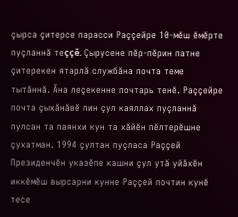çырса çитерсе парасси Раççейре 10-мĕш ĕмĕрте пуçланнă теççĕ. Çырусене пĕр-пĕрин патне çитерекен ятарлă службăна почта теме тытăннă. Ăна леçекенне почтарь тенĕ. Раççейре почта çыхăнăвĕ пин çул каяллах пуçланнă пулсан та паянхи кун та хăйĕн пĕлтерĕшне çухатман. 1994 çултан пуçласа Раççей Президенчĕн указĕпе кашни çул утă уйăхĕн иккĕмĕш вырсарни кунне Раççей почтин кунĕ тесе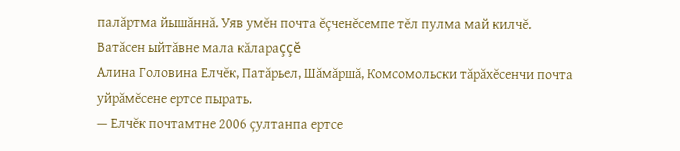палăртма йышăннă. Уяв умĕн почта ĕçченĕсемпе тĕл пулма май килчĕ.
Ватăсен ыйтăвне мала кăлараççĕ
Алина Головина Елчĕк, Патăрьел, Шăмăршă, Комсомольски тăрăхĕсенчи почта уйрăмĕсене ертсе пырать.
— Елчĕк почтамтне 2006 çултанпа ертсе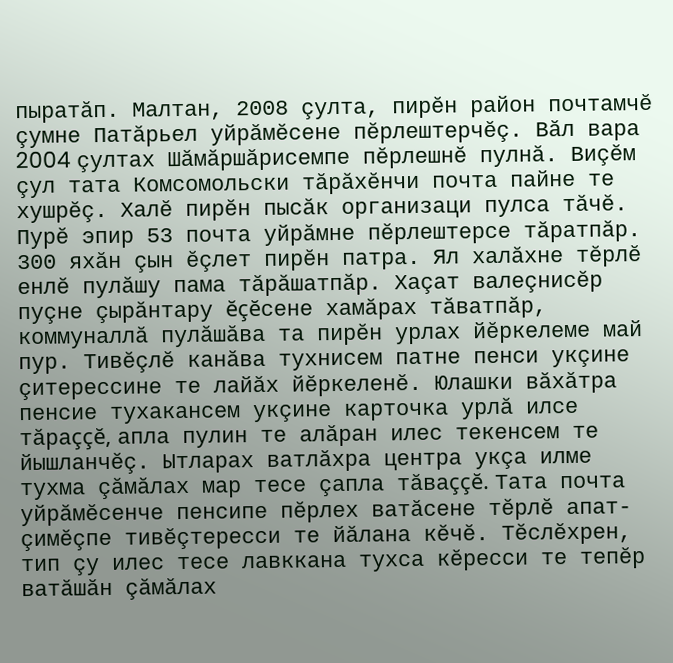пыратăп. Малтан, 2008 çулта, пирĕн район почтамчĕ çумне Патăрьел уйрăмĕсене пĕрлештерчĕç. Вăл вара 2004 çултах Шăмăршăрисемпе пĕрлешнĕ пулнă. Виçĕм çул тата Комсомольски тăрăхĕнчи почта пайне те хушрĕç. Халĕ пирĕн пысăк организаци пулса тăчĕ. Пурĕ эпир 53 почта уйрăмне пĕрлештерсе тăратпăр. 300 яхăн çын ĕçлет пирĕн патра. Ял халăхне тĕрлĕ енлĕ пулăшу пама тăрăшатпăр. Хаçат валеçнисĕр пуçне çырăнтару ĕçĕсене хамăрах тăватпăр, коммуналлă пулăшăва та пирĕн урлах йĕркелеме май пур. Тивĕçлĕ канăва тухнисем патне пенси укçине çитерессине те лайăх йĕркеленĕ. Юлашки вăхăтра пенсие тухакансем укçине карточка урлă илсе тăраççĕ, апла пулин те алăран илес текенсем те йышланчĕç. Ытларах ватлăхра центра укçа илме тухма çăмăлах мар тесе çапла тăваççĕ. Тата почта уйрăмĕсенче пенсипе пĕрлех ватăсене тĕрлĕ апат-çимĕçпе тивĕçтересси те йăлана кĕчĕ. Тĕслĕхрен, тип çу илес тесе лавккана тухса кĕресси те тепĕр ватăшăн çăмăлах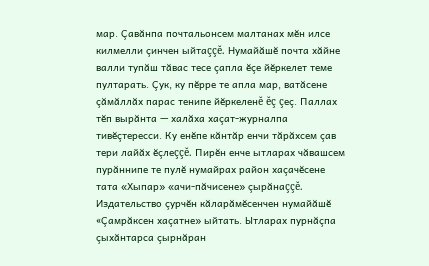мар. Çавăнпа почтальонсем малтанах мĕн илсе килмелли çинчен ыйтаççĕ. Нумайăшĕ почта хăйне валли тупăш тăвас тесе çапла ĕçе йĕркелет теме пултарать. Çук, ку пĕрре те апла мар, ватăсене çăмăллăх парас тенипе йĕркеленĕ ĕç çеç. Паллах тĕп вырăнта — халăха хаçат-журналпа тивĕçтересси. Ку енĕпе кăнтăр енчи тăрăхсем çав тери лайăх ĕçлеççĕ. Пирĕн енче ытларах чăвашсем пурăннипе те пулĕ нумайрах район хаçачĕсене тата «Хыпар» «ачи-пăчисене» çырăнаççĕ. Издательство çурчĕн кăларăмĕсенчен нумайăшĕ «Çамрăксен хаçатне» ыйтать. Ытларах пурнăçпа çыхăнтарса çырнăран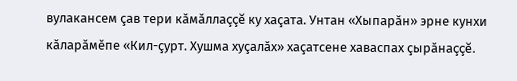вулакансем çав тери кăмăллаççĕ ку хаçата. Унтан «Хыпарăн» эрне кунхи кăларăмĕпе «Кил-çурт. Хушма хуçалăх» хаçатсене хаваспах çырăнаççĕ.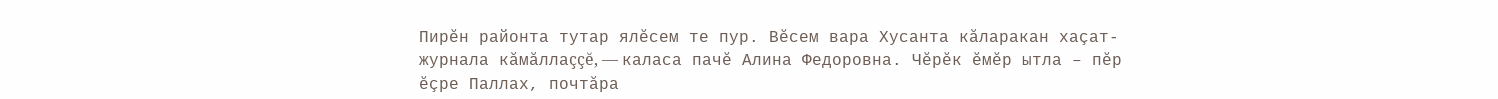Пирĕн районта тутар ялĕсем те пур. Вĕсем вара Хусанта кăларакан хаçат-журнала кăмăллаççĕ, — каласа пачĕ Алина Федоровна. Чĕрĕк ĕмĕр ытла – пĕр ĕçре Паллах, почтăра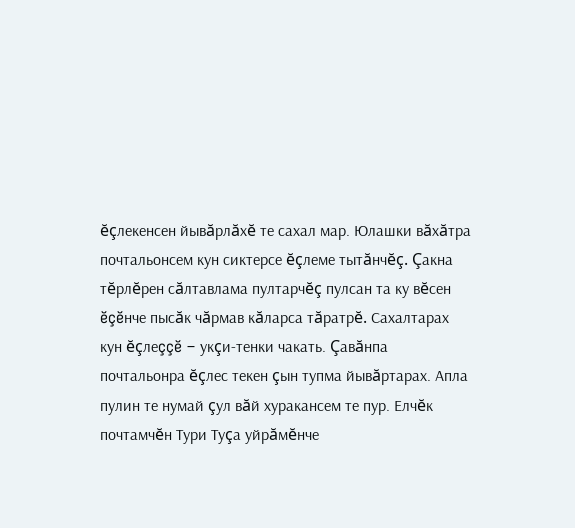ĕçлекенсен йывăрлăхĕ те сахал мар. Юлашки вăхăтра почтальонсем кун сиктерсе ĕçлеме тытăнчĕç. Çакна тĕрлĕрен сăлтавлама пултарчĕç пулсан та ку вĕсен ĕçĕнче пысăк чăрмав кăларса тăратрĕ. Сахалтарах кун ĕçлеççĕ – укçи-тенки чакать. Çавăнпа почтальонра ĕçлес текен çын тупма йывăртарах. Апла пулин те нумай çул вăй хуракансем те пур. Елчĕк почтамчĕн Тури Туçа уйрăмĕнче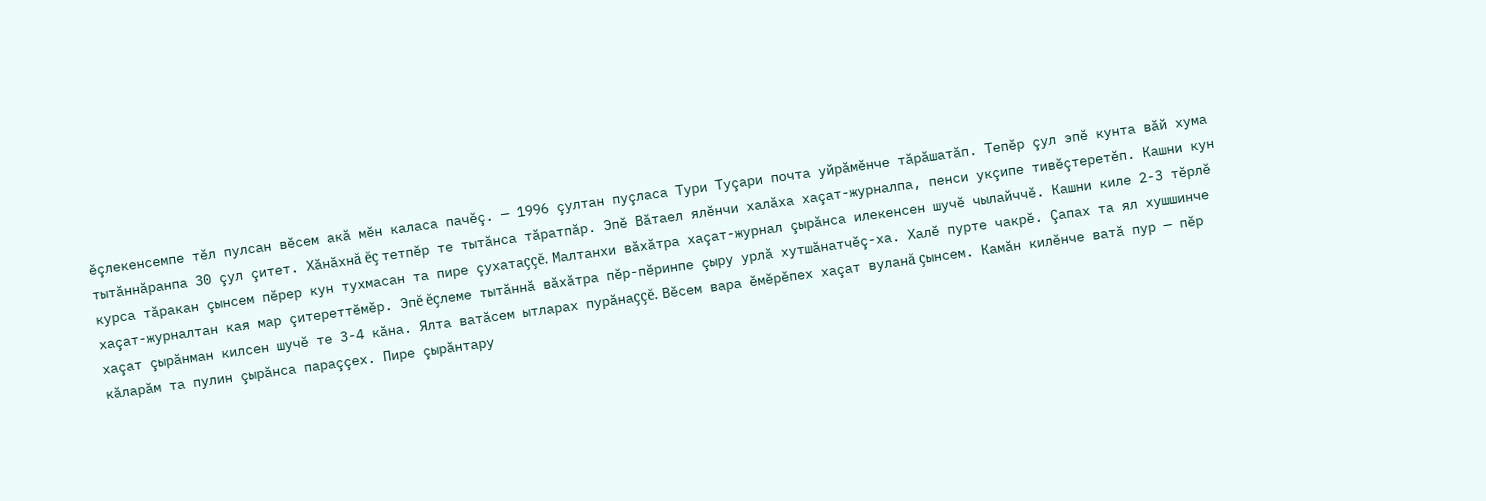ĕçлекенсемпе тĕл пулсан вĕсем акă мĕн каласа пачĕç. — 1996 çултан пуçласа Тури Туçари почта уйрăмĕнче тăрăшатăп. Тепĕр çул эпĕ кунта вăй хума тытăннăранпа 30 çул çитет. Хăнăхнă ĕç тетпĕр те тытăнса тăратпăр. Эпĕ Вăтаел ялĕнчи халăха хаçат-журналпа, пенси укçипе тивĕçтеретĕп. Кашни кун курса тăракан çынсем пĕрер кун тухмасан та пире çухатаççĕ. Малтанхи вăхăтра хаçат-журнал çырăнса илекенсен шучĕ чылайччĕ. Кашни киле 2-3 тĕрлĕ хаçат-журналтан кая мар çитереттĕмĕр. Эпĕ ĕçлеме тытăннă вăхăтра пĕр-пĕринпе çыру урлă хутшăнатчĕç-ха. Халĕ пурте чакрĕ. Çапах та ял хушшинче хаçат çырăнман килсен шучĕ те 3-4 кăна. Ялта ватăсем ытларах пурăнаççĕ. Вĕсем вара ĕмĕрĕпех хаçат вуланă çынсем. Камăн килĕнче ватă пур — пĕр кăларăм та пулин çырăнса параççех. Пире çырăнтару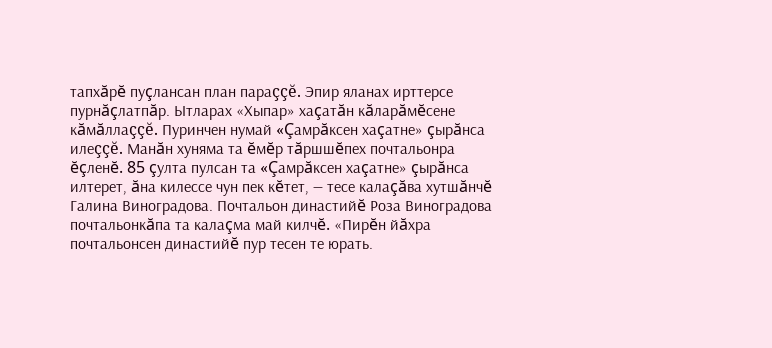тапхăрĕ пуçлансан план параççĕ. Эпир яланах ирттерсе пурнăçлатпăр. Ытларах «Хыпар» хаçатăн кăларăмĕсене кăмăллаççĕ. Пуринчен нумай «Çамрăксен хаçатне» çырăнса илеççĕ. Манăн хуняма та ĕмĕр тăршшĕпех почтальонра ĕçленĕ. 85 çулта пулсан та «Çамрăксен хаçатне» çырăнса илтерет, ăна килессе чун пек кĕтет, — тесе калаçăва хутшăнчĕ Галина Виноградова. Почтальон династийĕ Роза Виноградова почтальонкăпа та калаçма май килчĕ. «Пирĕн йăхра почтальонсен династийĕ пур тесен те юрать.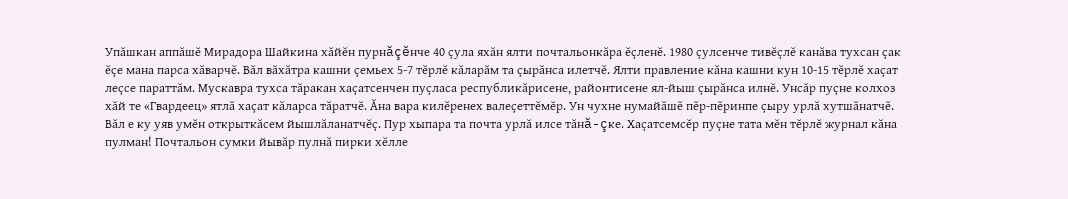Упăшкан аппăшĕ Мирадора Шайкина хăйĕн пурнăçĕнче 40 çула яхăн ялти почтальонкăра ĕçленĕ. 1980 çулсенче тивĕçлĕ канăва тухсан çак ĕçе мана парса хăварчĕ. Вăл вăхăтра кашни çемьех 5-7 тĕрлĕ кăларăм та çырăнса илетчĕ. Ялти правление кăна кашни кун 10-15 тĕрлĕ хаçат леçсе параттăм. Мускавра тухса тăракан хаçатсенчен пуçласа республикăрисене, районтисене ял-йыш çырăнса илнĕ. Унсăр пуçне колхоз хăй те «Гвардеец» ятлă хаçат кăларса тăратчĕ. Ăна вара килĕренех валеçеттĕмĕр. Ун чухне нумайăшĕ пĕр-пĕринпе çыру урлă хутшăнатчĕ. Вăл е ку уяв умĕн открыткăсем йышлăланатчĕç. Пур хыпара та почта урлă илсе тăнă-çке. Хаçатсемсĕр пуçне тата мĕн тĕрлĕ журнал кăна пулман! Почтальон сумки йывăр пулнă пирки хĕлле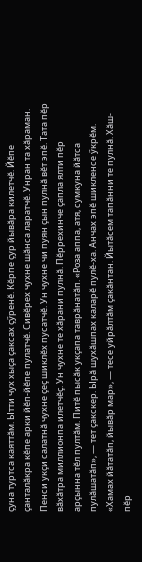çуна туртса каяттăм. Ытти чух хыçа çаксах çӳренĕ. Кĕрпе çур йывăра килетчĕ. Йĕпе çанталăкра кĕпе арки йĕп-йĕпе пулатчĕ. Сивĕрех чухне шăнса ларатчĕ. Унран та хăраман. Пенси укçи салатнă чухне çеç шиклĕх пусатчĕ. Ун чухне чи пуян çын пулнă вĕт эпĕ. Тата пĕр вăхăтра миллионпа илетчĕç. Ун чухне те хăрани пулнă. Пĕррехинче çапла ялти пĕр арçынна тĕл пултăм. Питĕ пысăк укçапа таврăнатăп. «Роза аппа, атя, сумкуна йăтса пулăшатăп», — тет çакскер. Ырă шухăшпах каларĕ пулĕ-ха. Анчах эпĕ шикленсе ӳкрĕм. «Хамах йăтатăп, йывăр мар», — тесе уйрăлтăм çакăнтан. Йытăсем тапăнни те пулнă. Хăш-пĕр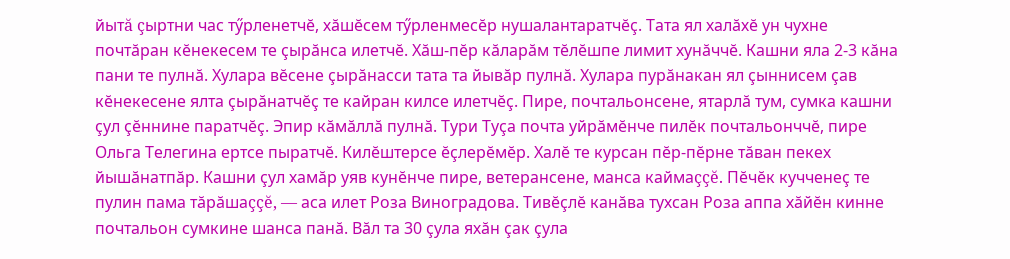йытă çыртни час тӳрленетчĕ, хăшĕсем тӳрленмесĕр нушалантаратчĕç. Тата ял халăхĕ ун чухне почтăран кĕнекесем те çырăнса илетчĕ. Хăш-пĕр кăларăм тĕлĕшпе лимит хунăччĕ. Кашни яла 2-3 кăна пани те пулнă. Хулара вĕсене çырăнасси тата та йывăр пулнă. Хулара пурăнакан ял çыннисем çав кĕнекесене ялта çырăнатчĕç те кайран килсе илетчĕç. Пире, почтальонсене, ятарлă тум, сумка кашни çул çĕннине паратчĕç. Эпир кăмăллă пулнă. Тури Туçа почта уйрăмĕнче пилĕк почтальонччĕ, пире Ольга Телегина ертсе пыратчĕ. Килĕштерсе ĕçлерĕмĕр. Халĕ те курсан пĕр-пĕрне тăван пекех йышăнатпăр. Кашни çул хамăр уяв кунĕнче пире, ветерансене, манса каймаççĕ. Пĕчĕк кучченеç те пулин пама тăрăшаççĕ, — аса илет Роза Виноградова. Тивĕçлĕ канăва тухсан Роза аппа хăйĕн кинне почтальон сумкине шанса панă. Вăл та 30 çула яхăн çак çула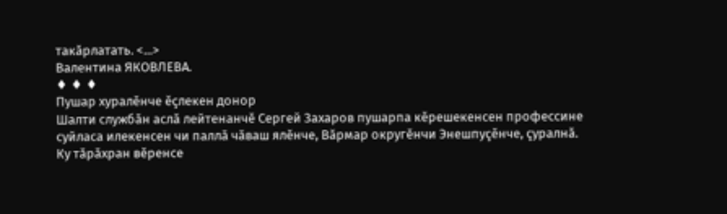такăрлатать. <...>
Валентина ЯКОВЛЕВА.
♦ ♦ ♦
Пушар хуралĕнче ĕçлекен донор
Шалти службăн аслă лейтенанчĕ Сергей Захаров пушарпа кĕрешекенсен профессине суйласа илекенсен чи паллă чăваш ялĕнче, Вăрмар округĕнчи Энешпуçĕнче, çуралнă. Ку тăрăхран вĕренсе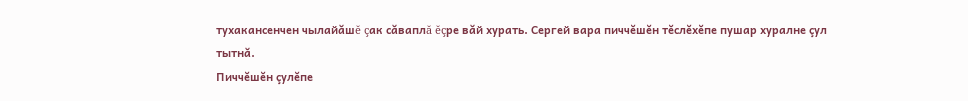тухакансенчен чылайăшĕ çак сăваплă ĕçре вăй хурать. Сергей вара пиччĕшĕн тĕслĕхĕпе пушар хуралне çул тытнă.
Пиччĕшĕн çулĕпе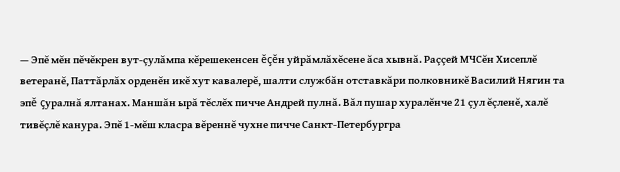— Эпĕ мĕн пĕчĕкрен вут-çулăмпа кĕрешекенсен ĕçĕн уйрăмлăхĕсене ăса хывнă. Раççей МЧСĕн Хисеплĕ ветеранĕ, Паттăрлăх орденĕн икĕ хут кавалерĕ, шалти службăн отставкăри полковникĕ Василий Нягин та эпĕ çуралнă ялтанах. Маншăн ырă тĕслĕх пичче Андрей пулнă. Вăл пушар хуралĕнче 21 çул ĕçленĕ, халĕ тивĕçлĕ канура. Эпĕ 1-мĕш класра вĕреннĕ чухне пичче Санкт-Петербургра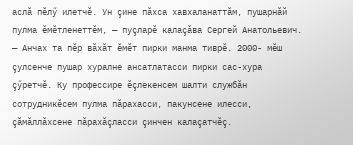аслă пĕлӳ илетчĕ. Ун çине пăхса хавхаланаттăм, пушарнăй пулма ĕмĕтленеттĕм, — пуçларĕ калаçăва Сергей Анатольевич. — Анчах та пĕр вăхăт ĕмĕт пирки манма тиврĕ. 2000- мĕш çулсенче пушар хуралне ансатлатасси пирки сас-хура çӳретчĕ. Ку профессире ĕçлекенсем шалти службăн сотрудникĕсем пулма пăрахасси, пакунсене илесси, çăмăллăхсене пăрахăçласси çинчен калаçатчĕç.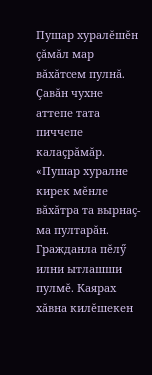Пушар хуралĕшĕн çăмăл мар вăхăтсем пулнă. Çавăн чухне аттепе тата пиччепе калаçрăмăр. «Пушар хуралне кирек мĕнле вăхăтра та вырнаç- ма пултарăн. Гражданла пĕлӳ илни ытлашши пулмĕ. Каярах хăвна килĕшекен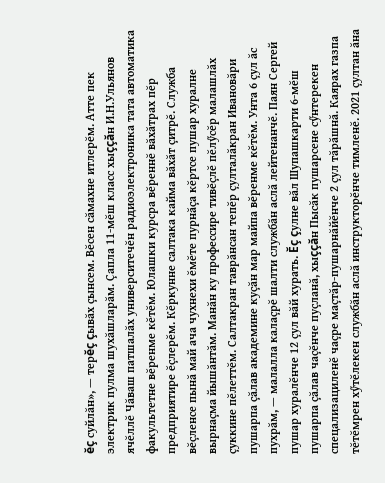ĕç суйлăн», — терĕç çывăх çынсем. Вĕсен сăмахне итлерĕм. Атте пек электрик пулма шухăшларăм. Çапла 11-мĕш класс хыççăн И.Н.Ульянов ячĕллĕ Чăваш патшалăх университечĕн радиоэлектроника тата автоматика факультетне вĕренме кĕтĕм. Юлашки курсра вĕреннĕ вăхăтрах пĕр предприятире ĕçлерĕм. Кĕркунне салтака кайма вăхăт çитрĕ. Служба вĕçленсе пынă май ача чухнехи ĕмĕте пурнăçа кĕртсе пушар хуралне вырнаçма йышăнтăм. Манăн ку профессире тивĕçлĕ пĕлӳсĕр малашлăх çуккине пĕлеттĕм. Салтакран таврăнсан тепĕр çулталăкран Ивановăри пушарпа çăлав академине куçăн мар майпа вĕренме кĕтĕм. Унта 6 çул ăс пухрăм, — малалла калаçрĕ шалти службăн аслă лейтенанчĕ. Паян Сергей пушар хуралĕнче 12 çул вăй хурать. Ĕç çулне вăл Шупашкарти 6-мĕш пушарпа çăлав чаçĕнче пуçланă, хыççăн Пысăк пушарсене сӳнтерекен спецализациленĕ чаçре маçтăр-пушарнăйĕнче 2 çул тăрăшнă. Каярах газпа тĕтĕмрен хӳтĕлекен службăн аслă инструкторĕнче тимленĕ. 2021 çултан ăна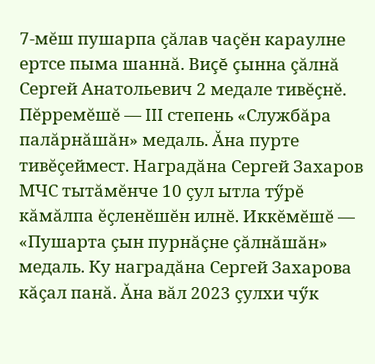7-мĕш пушарпа çăлав чаçĕн караулне ертсе пыма шаннă. Виçĕ çынна çăлнă Сергей Анатольевич 2 медале тивĕçнĕ. Пĕрремĕшĕ — III степень «Службăра палăрнăшăн» медаль. Ăна пурте тивĕçеймест. Наградăна Сергей Захаров МЧС тытăмĕнче 10 çул ытла тӳрĕ кăмăлпа ĕçленĕшĕн илнĕ. Иккĕмĕшĕ — «Пушарта çын пурнăçне çăлнăшăн» медаль. Ку наградăна Сергей Захарова кăçал панă. Ăна вăл 2023 çулхи чӳк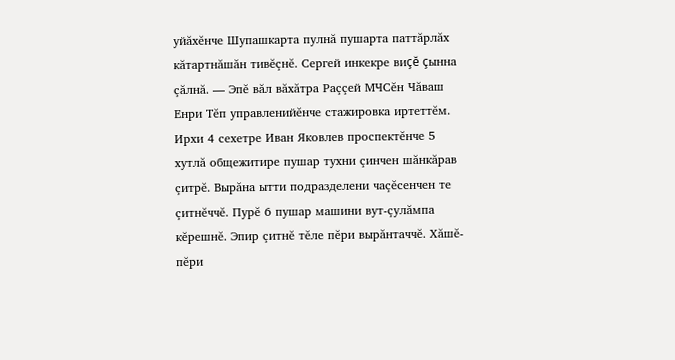уйăхĕнче Шупашкарта пулнă пушарта паттăрлăх кăтартнăшăн тивĕçнĕ. Сергей инкекре виçĕ çынна çăлнă. — Эпĕ вăл вăхăтра Раççей МЧСĕн Чăваш Енри Тĕп управленийĕнче стажировка иртеттĕм. Ирхи 4 сехетре Иван Яковлев проспектĕнче 5 хутлă общежитире пушар тухни çинчен шăнкăрав çитрĕ. Вырăна ытти подразделени чаçĕсенчен те çитнĕччĕ. Пурĕ 6 пушар машини вут-çулăмпа кĕрешнĕ. Эпир çитнĕ тĕле пĕри вырăнтаччĕ. Хăшĕ-пĕри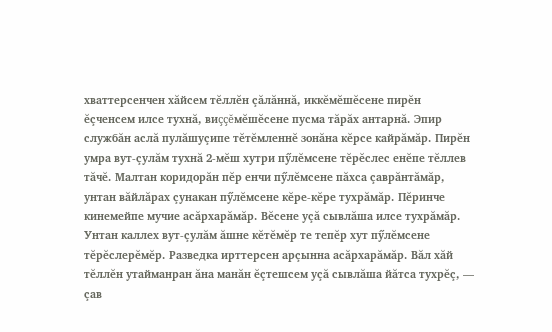хваттерсенчен хăйсем тĕллĕн çăлăннă, иккĕмĕшĕсене пирĕн ĕçченсем илсе тухнă, виççĕмĕшĕсене пусма тăрăх антарнă. Эпир службăн аслă пулăшуçипе тĕтĕмленнĕ зонăна кĕрсе кайрăмăр. Пирĕн умра вут-çулăм тухнă 2-мĕш хутри пӳлĕмсене тĕрĕслес енĕпе тĕллев тăчĕ. Малтан коридорăн пĕр енчи пӳлĕмсене пăхса çаврăнтăмăр, унтан вăйлăрах çунакан пӳлĕмсене кĕре-кĕре тухрăмăр. Пĕринче кинемейпе мучие асăрхарăмăр. Вĕсене уçă сывлăша илсе тухрăмăр. Унтан каллех вут-çулăм ăшне кĕтĕмĕр те тепĕр хут пӳлĕмсене тĕрĕслерĕмĕр. Разведка ирттерсен арçынна асăрхарăмăр. Вăл хăй тĕллĕн утайманран ăна манăн ĕçтешсем уçă сывлăша йăтса тухрĕç, — çав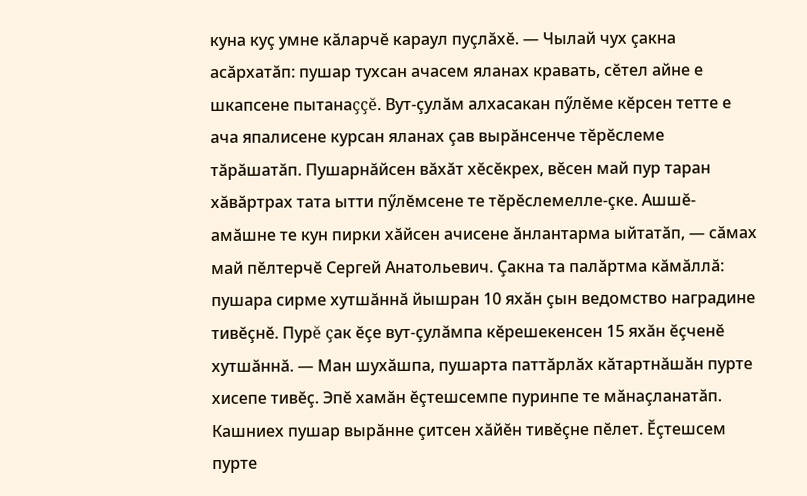куна куç умне кăларчĕ караул пуçлăхĕ. — Чылай чух çакна асăрхатăп: пушар тухсан ачасем яланах кравать, сĕтел айне е шкапсене пытанаççĕ. Вут-çулăм алхасакан пӳлĕме кĕрсен тетте е ача япалисене курсан яланах çав вырăнсенче тĕрĕслеме тăрăшатăп. Пушарнăйсен вăхăт хĕсĕкрех, вĕсен май пур таран хăвăртрах тата ытти пӳлĕмсене те тĕрĕслемелле-çке. Ашшĕ-амăшне те кун пирки хăйсен ачисене ăнлантарма ыйтатăп, — сăмах май пĕлтерчĕ Сергей Анатольевич. Çакна та палăртма кăмăллă: пушара сирме хутшăннă йышран 10 яхăн çын ведомство наградине тивĕçнĕ. Пурĕ çак ĕçе вут-çулăмпа кĕрешекенсен 15 яхăн ĕçченĕ хутшăннă. — Ман шухăшпа, пушарта паттăрлăх кăтартнăшăн пурте хисепе тивĕç. Эпĕ хамăн ĕçтешсемпе пуринпе те мăнаçланатăп. Кашниех пушар вырăнне çитсен хăйĕн тивĕçне пĕлет. Ĕçтешсем пурте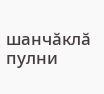шанчăклă пулни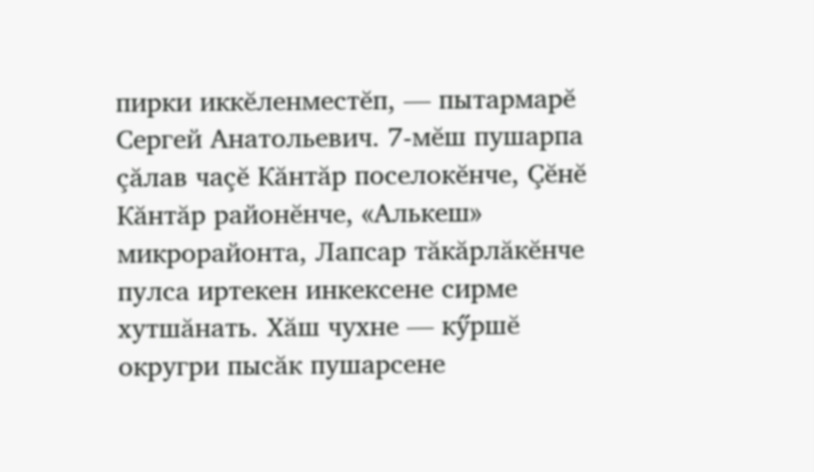пирки иккĕленместĕп, — пытармарĕ Сергей Анатольевич. 7-мĕш пушарпа çăлав чаçĕ Кăнтăр поселокĕнче, Çĕнĕ Кăнтăр районĕнче, «Алькеш» микрорайонта, Лапсар тăкăрлăкĕнче пулса иртекен инкексене сирме хутшăнать. Хăш чухне — кӳршĕ округри пысăк пушарсене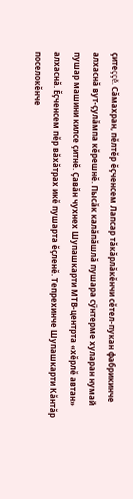çитеççĕ. Сăмахран, пĕлтĕр ĕçченсем Лапсар тăкăрлăкĕнчи сĕтел-пукан фабрикинче алхаснă вут-çулăмпа кĕрешнĕ. Пысăк калăпăшлă пушара сӳнтерме хуларан нумай пушар машини килсе çитнĕ. Çавăн чухнех Шупашкарти МТВ-центрта «хĕрлĕ автан» алхаснă. Ĕçченсем пĕр вăхăтрах икĕ пушарта ĕçленĕ. Тепрехинче Шупашкарти Кăнтăр поселокĕнче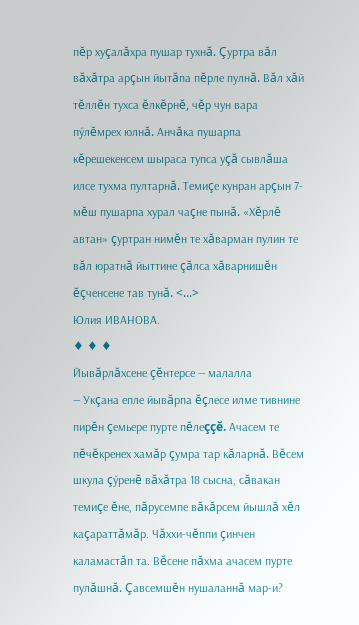пĕр хуçалăхра пушар тухнă. Çуртра вăл вăхăтра арçын йытăпа пĕрле пулнă. Вăл хăй тĕллĕн тухса ĕлкĕрнĕ, чĕр чун вара пӳлĕмрех юлнă. Анчăка пушарпа кĕрешекенсем шыраса тупса уçă сывлăша илсе тухма пултарнă. Темиçе кунран арçын 7-мĕш пушарпа хурал чаçне пынă. «Хĕрлĕ автан» çуртран нимĕн те хăварман пулин те вăл юратнă йыттине çăлса хăварнишĕн ĕçченсене тав тунă. <...>
Юлия ИВАНОВА.
♦ ♦ ♦
Йывăрлăхсене çĕнтерсе — малалла
— Укçана епле йывăрпа ĕçлесе илме тивнине пирĕн çемьере пурте пĕлеççĕ. Ачасем те пĕчĕкренех хамăр çумра тар кăларнă. Вĕсем шкула çӳренĕ вăхăтра 18 сысна, сăвакан темиçе ĕне, пăрусемпе вăкăрсем йышлă хĕл каçараттăмăр. Чăххи-чĕппи çинчен каламастăп та. Вĕсене пăхма ачасем пурте пулăшнă. Çавсемшĕн нушаланнă мар-и?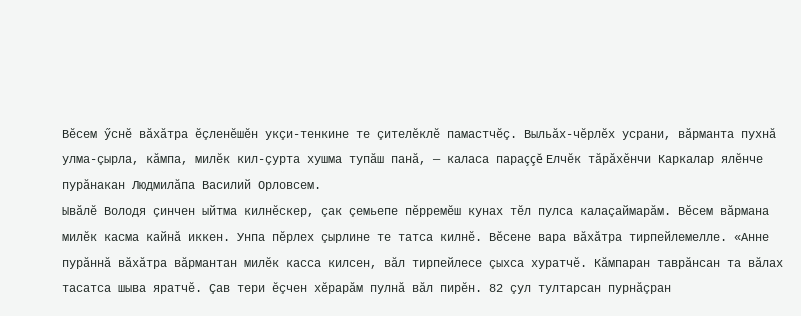Вĕсем ӳснĕ вăхăтра ĕçленĕшĕн укçи-тенкине те çителĕклĕ памастчĕç. Выльăх-чĕрлĕх усрани, вăрманта пухнă улма-çырла, кăмпа, милĕк кил-çурта хушма тупăш панă, — каласа параççĕ Елчĕк тăрăхĕнчи Каркалар ялĕнче пурăнакан Людмилăпа Василий Орловсем.
Ывăлĕ Володя çинчен ыйтма килнĕскер, çак çемьепе пĕрремĕш кунах тĕл пулса калаçаймарăм. Вĕсем вăрмана милĕк касма кайнă иккен. Унпа пĕрлех çырлине те татса килнĕ. Вĕсене вара вăхăтра тирпейлемелле. «Анне пурăннă вăхăтра вăрмантан милĕк касса килсен, вăл тирпейлесе çыхса хуратчĕ. Кăмпаран таврăнсан та вăлах тасатса шыва яратчĕ. Çав тери ĕçчен хĕрарăм пулнă вăл пирĕн. 82 çул тултарсан пурнăçран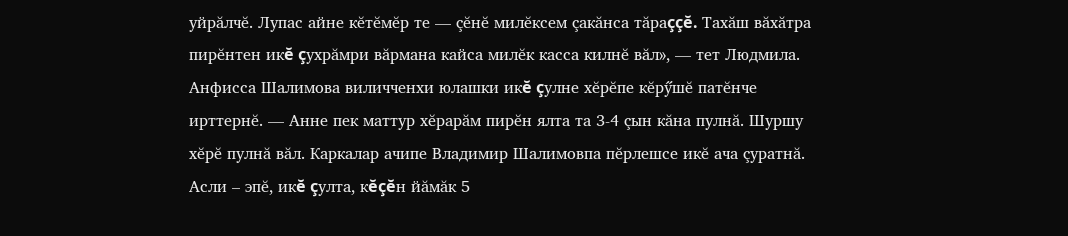уйрăлчĕ. Лупас айне кĕтĕмĕр те — çĕнĕ милĕксем çакăнса тăраççĕ. Тахăш вăхăтра пирĕнтен икĕ çухрăмри вăрмана кайса милĕк касса килнĕ вăл», — тет Людмила. Анфисса Шалимова виличченхи юлашки икĕ çулне хĕрĕпе кĕрӳшĕ патĕнче ирттернĕ. — Анне пек маттур хĕрарăм пирĕн ялта та 3-4 çын кăна пулнă. Шуршу хĕрĕ пулнă вăл. Каркалар ачипе Владимир Шалимовпа пĕрлешсе икĕ ача çуратнă. Асли – эпĕ, икĕ çулта, кĕçĕн йăмăк 5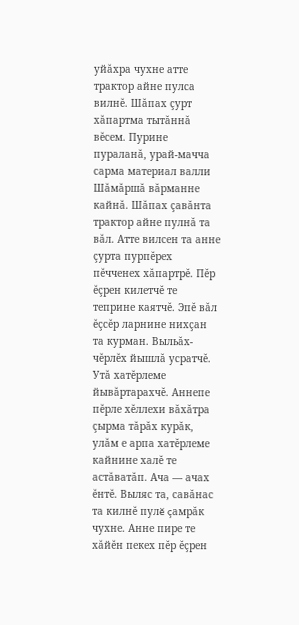уйăхра чухне атте трактор айне пулса вилнĕ. Шăпах çурт хăпартма тытăннă вĕсем. Пурине пураланă, урай-мачча сарма материал валли Шăмăршă вăрманне кайнă. Шăпах çавăнта трактор айне пулнă та вăл. Атте вилсен та анне çурта пурпĕрех пĕчченех хăпартрĕ. Пĕр ĕçрен килетчĕ те теприне каятчĕ. Эпĕ вăл ĕçсĕр ларнине нихçан та курман. Выльăх-чĕрлĕх йышлă усратчĕ. Утă хатĕрлеме йывăртарахчĕ. Аннепе пĕрле хĕллехи вăхăтра çырма тăрăх курăк, улăм е арпа хатĕрлеме кайнине халĕ те астăватăп. Ача — ачах ĕнтĕ. Выляс та, савăнас та килнĕ пулĕ çамрăк чухне. Анне пире те хăйĕн пекех пĕр ĕçрен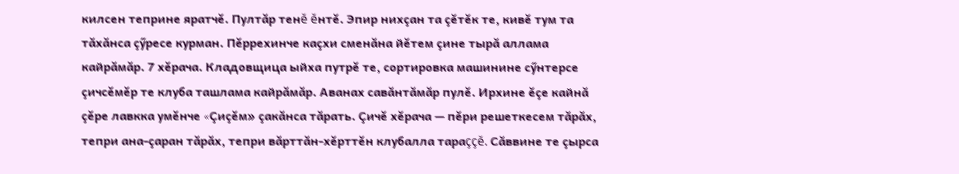килсен теприне яратчĕ. Пултăр тенĕ ĕнтĕ. Эпир нихçан та çĕтĕк те, кивĕ тум та тăхăнса çӳресе курман. Пĕррехинче каçхи сменăна йĕтем çине тырă аллама кайрăмăр. 7 хĕрача. Кладовщица ыйха путрĕ те, сортировка машинине сӳнтерсе çичсĕмĕр те клуба ташлама кайрăмăр. Аванах савăнтăмăр пулĕ. Ирхине ĕçе кайнă çĕре лавкка умĕнче «Çиçĕм» çакăнса тăрать. Çичĕ хĕрача — пĕри решеткесем тăрăх, тепри ана-çаран тăрăх, тепри вăрттăн-хĕрттĕн клубалла тараççĕ. Сăввине те çырса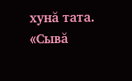хунă тата. «Сывă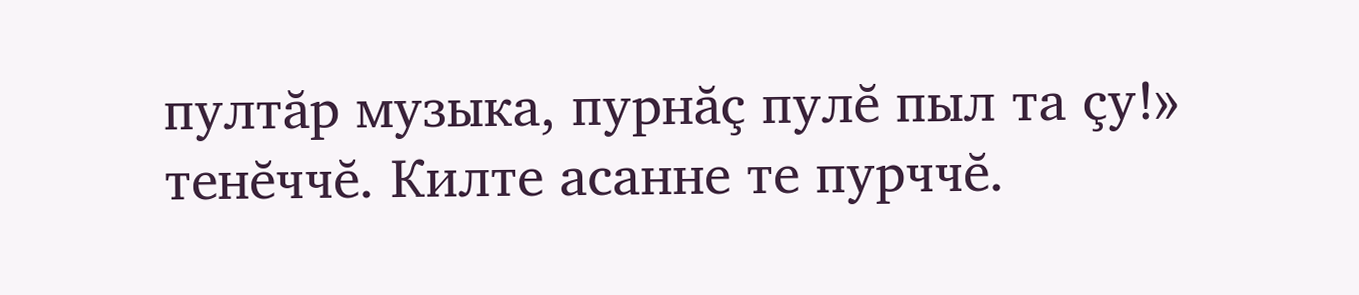пултăр музыка, пурнăç пулĕ пыл та çу!» тенĕччĕ. Килте асанне те пурччĕ.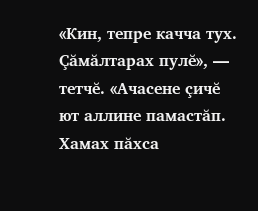«Кин, тепре качча тух. Çăмăлтарах пулĕ», — тетчĕ. «Ачасене çичĕ ют аллине памастăп. Хамах пăхса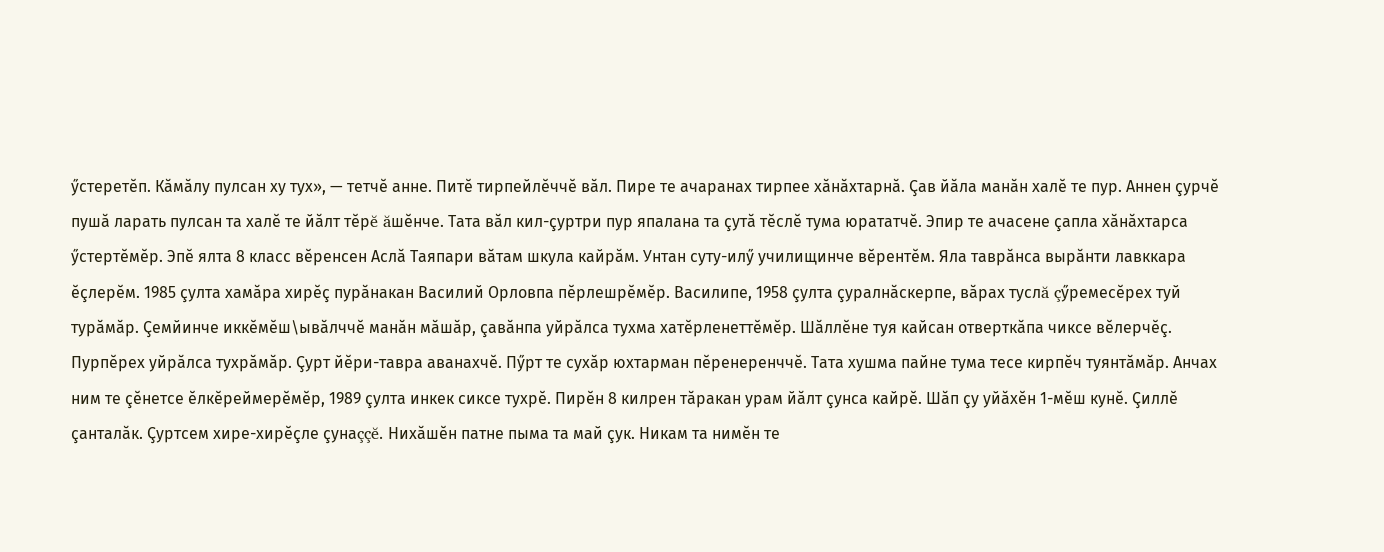ӳстеретĕп. Кăмăлу пулсан ху тух», — тетчĕ анне. Питĕ тирпейлĕччĕ вăл. Пире те ачаранах тирпее хăнăхтарнă. Çав йăла манăн халĕ те пур. Аннен çурчĕ пушă ларать пулсан та халĕ те йăлт тĕрĕ ăшĕнче. Тата вăл кил-çуртри пур япалана та çутă тĕслĕ тума юрататчĕ. Эпир те ачасене çапла хăнăхтарса ӳстертĕмĕр. Эпĕ ялта 8 класс вĕренсен Аслă Таяпари вăтам шкула кайрăм. Унтан суту-илӳ училищинче вĕрентĕм. Яла таврăнса вырăнти лавккара ĕçлерĕм. 1985 çулта хамăра хирĕç пурăнакан Василий Орловпа пĕрлешрĕмĕр. Василипе, 1958 çулта çуралнăскерпе, вăрах туслă çӳремесĕрех туй турăмăр. Çемйинче иккĕмĕш\ывăлччĕ манăн мăшăр, çавăнпа уйрăлса тухма хатĕрленеттĕмĕр. Шăллĕне туя кайсан отверткăпа чиксе вĕлерчĕç. Пурпĕрех уйрăлса тухрăмăр. Çурт йĕри-тавра аванахчĕ. Пӳрт те сухăр юхтарман пĕренеренччĕ. Тата хушма пайне тума тесе кирпĕч туянтăмăр. Анчах ним те çĕнетсе ĕлкĕреймерĕмĕр, 1989 çулта инкек сиксе тухрĕ. Пирĕн 8 килрен тăракан урам йăлт çунса кайрĕ. Шăп çу уйăхĕн 1-мĕш кунĕ. Çиллĕ çанталăк. Çуртсем хире-хирĕçле çунаççĕ. Нихăшĕн патне пыма та май çук. Никам та нимĕн те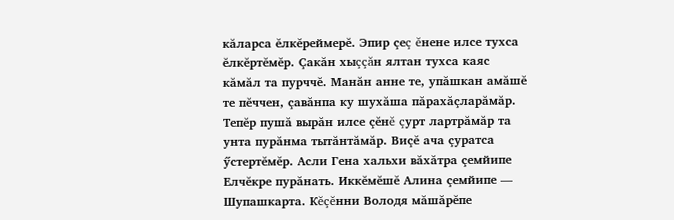кăларса ĕлкĕреймерĕ. Эпир çеç ĕнене илсе тухса ĕлкĕртĕмĕр. Çакăн хыççăн ялтан тухса каяс кăмăл та пурччĕ. Манăн анне те, упăшкан амăшĕ те пĕччен, çавăнпа ку шухăша пăрахăçларăмăр. Тепĕр пушă вырăн илсе çĕнĕ çурт лартрăмăр та унта пурăнма тытăнтăмăр. Виçĕ ача çуратса ӳстертĕмĕр. Асли Гена хальхи вăхăтра çемйипе Елчĕкре пурăнать. Иккĕмĕшĕ Алина çемйипе — Шупашкарта. Кĕçĕнни Володя мăшăрĕпе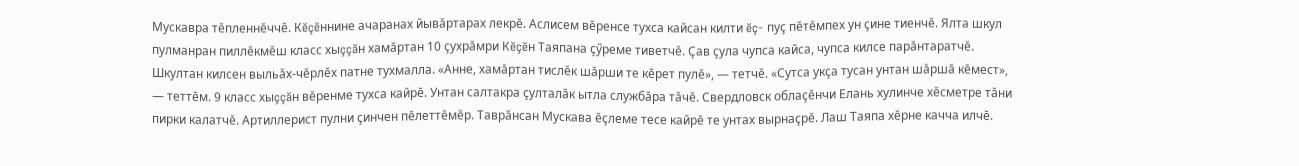Мускавра тĕпленнĕччĕ. Кĕçĕннине ачаранах йывăртарах лекрĕ. Аслисем вĕренсе тухса кайсан килти ĕç- пуç пĕтĕмпех ун çине тиенчĕ. Ялта шкул пулманран пиллĕкмĕш класс хыççăн хамăртан 10 çухрăмри Кĕçĕн Таяпана çӳреме тиветчĕ. Çав çула чупса кайса, чупса килсе парăнтаратчĕ. Шкултан килсен выльăх-чĕрлĕх патне тухмалла. «Анне, хамăртан тислĕк шăрши те кĕрет пулĕ», — тетчĕ. «Сутса укçа тусан унтан шăршă кĕмест», — теттĕм. 9 класс хыççăн вĕренме тухса кайрĕ. Унтан салтакра çулталăк ытла службăра тăчĕ. Свердловск облаçĕнчи Елань хулинче хĕсметре тăни пирки калатчĕ. Артиллерист пулни çинчен пĕлеттĕмĕр. Таврăнсан Мускава ĕçлеме тесе кайрĕ те унтах вырнаçрĕ. Лаш Таяпа хĕрне качча илчĕ.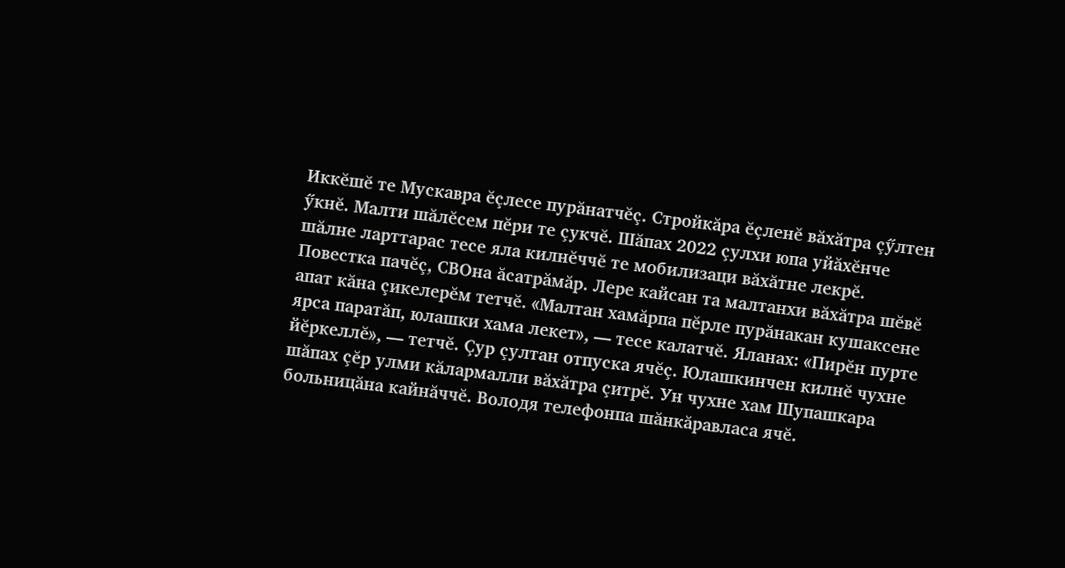Иккĕшĕ те Мускавра ĕçлесе пурăнатчĕç. Стройкăра ĕçленĕ вăхăтра çӳлтен ӳкнĕ. Малти шăлĕсем пĕри те çукчĕ. Шăпах 2022 çулхи юпа уйăхĕнче шăлне ларттарас тесе яла килнĕччĕ те мобилизаци вăхăтне лекрĕ. Повестка пачĕç, СВОна ăсатрăмăр. Лере кайсан та малтанхи вăхăтра шĕвĕ апат кăна çикелерĕм тетчĕ. «Малтан хамăрпа пĕрле пурăнакан кушаксене ярса паратăп, юлашки хама лекет», — тесе калатчĕ. Яланах: «Пирĕн пурте йĕркеллĕ», — тетчĕ. Çур çултан отпуска ячĕç. Юлашкинчен килнĕ чухне шăпах çĕр улми кăлармалли вăхăтра çитрĕ. Ун чухне хам Шупашкара больницăна кайнăччĕ. Володя телефонпа шăнкăравласа ячĕ.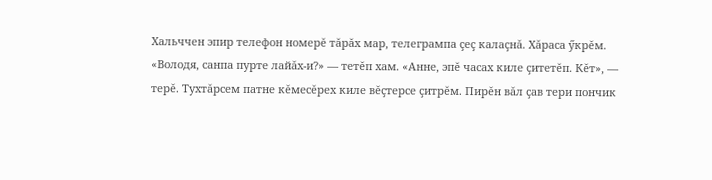Хальччен эпир телефон номерĕ тăрăх мар, телегрампа çеç калаçнă. Хăраса ӳкрĕм. «Володя, санпа пурте лайăх-и?» — тетĕп хам. «Анне, эпĕ часах киле çитетĕп. Кĕт», — терĕ. Тухтăрсем патне кĕмесĕрех киле вĕçтерсе çитрĕм. Пирĕн вăл çав тери пончик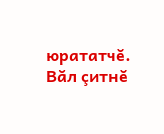юрататчĕ. Вăл çитнĕ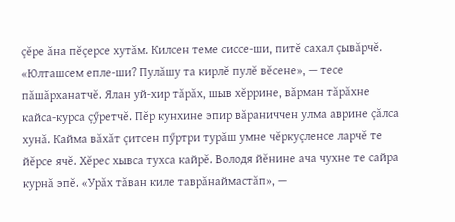çĕре ăна пĕçерсе хутăм. Килсен теме сиссе-ши, питĕ сахал çывăрчĕ. «Юлташсем епле-ши? Пулăшу та кирлĕ пулĕ вĕсене», — тесе пăшăрханатчĕ. Ялан уй-хир тăрăх, шыв хĕррине, вăрман тăрăхне кайса-курса çӳретчĕ. Пĕр кунхине эпир вăраниччен улма аврине çăлса хунă. Кайма вăхăт çитсен пӳртри турăш умне чĕркуçленсе ларчĕ те йĕрсе ячĕ. Хĕрес хывса тухса кайрĕ. Володя йĕнине ача чухне те сайра курнă эпĕ. «Урăх тăван киле таврăнаймастăп», —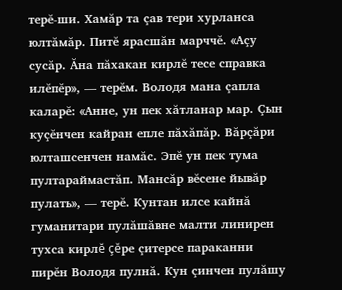терĕ-ши. Хамăр та çав тери хурланса юлтăмăр. Питĕ ярасшăн марччĕ. «Аçу сусăр. Ăна пăхакан кирлĕ тесе справка илĕпĕр», — терĕм. Володя мана çапла каларĕ: «Анне, ун пек хăтланар мар. Çын куçĕнчен кайран епле пăхăпăр. Вăрçăри юлташсенчен намăс. Эпĕ ун пек тума пултараймастăп. Мансăр вĕсене йывăр пулать», — терĕ. Кунтан илсе кайнă гуманитари пулăшăвне малти линирен тухса кирлĕ çĕре çитерсе параканни пирĕн Володя пулнă. Кун çинчен пулăшу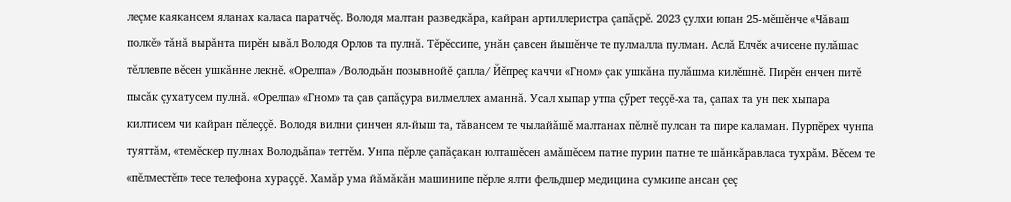леçме каякансем яланах каласа паратчĕç. Володя малтан разведкăра, кайран артиллеристра çапăçрĕ. 2023 çулхи юпан 25-мĕшĕнче «Чăваш полкĕ» тăнă вырăнта пирĕн ывăл Володя Орлов та пулнă. Тĕрĕссипе, унăн çавсен йышĕнче те пулмалла пулман. Аслă Елчĕк ачисене пулăшас тĕллевпе вĕсен ушкăнне лекнĕ. «Орелпа» /Володьăн позывнойĕ çапла/ Йĕпреç каччи «Гном» çак ушкăна пулăшма килĕшнĕ. Пирĕн енчен питĕ пысăк çухатусем пулнă. «Орелпа» «Гном» та çав çапăçура вилмеллех аманнă. Усал хыпар утпа çӳрет теççĕ-ха та, çапах та ун пек хыпара килтисем чи кайран пĕлеççĕ. Володя вилни çинчен ял-йыш та, тăвансем те чылайăшĕ малтанах пĕлнĕ пулсан та пире каламан. Пурпĕрех чунпа туяттăм, «темĕскер пулнах Володьăпа» теттĕм. Унпа пĕрле çапăçакан юлташĕсен амăшĕсем патне пурин патне те шăнкăравласа тухрăм. Вĕсем те «пĕлместĕп» тесе телефона хураççĕ. Хамăр ума йăмăкăн машинипе пĕрле ялти фельдшер медицина сумкипе ансан çеç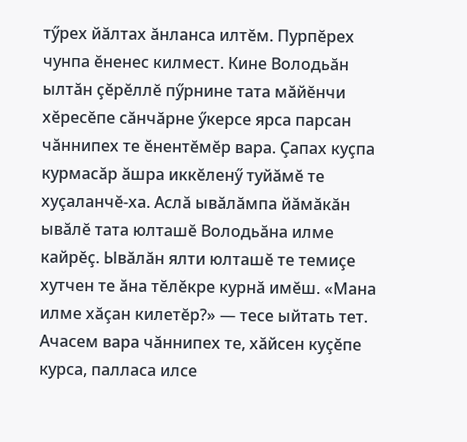тӳрех йăлтах ăнланса илтĕм. Пурпĕрех чунпа ĕненес килмест. Кине Володьăн ылтăн çĕрĕллĕ пӳрнине тата мăйĕнчи хĕресĕпе сăнчăрне ӳкерсе ярса парсан чăннипех те ĕнентĕмĕр вара. Çапах куçпа курмасăр ăшра иккĕленӳ туйăмĕ те хуçаланчĕ-ха. Аслă ывăлăмпа йăмăкăн ывăлĕ тата юлташĕ Володьăна илме кайрĕç. Ывăлăн ялти юлташĕ те темиçе хутчен те ăна тĕлĕкре курнă имĕш. «Мана илме хăçан килетĕр?» — тесе ыйтать тет. Ачасем вара чăннипех те, хăйсен куçĕпе курса, палласа илсе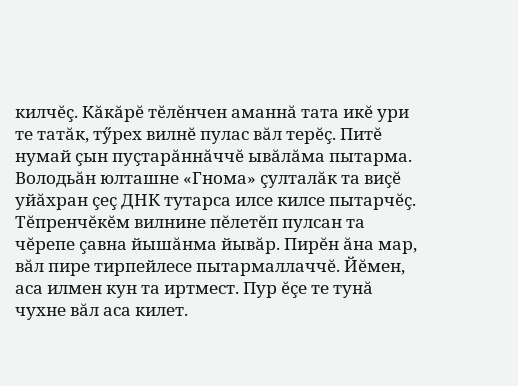килчĕç. Кăкăрĕ тĕлĕнчен аманнă тата икĕ ури те татăк, тӳрех вилнĕ пулас вăл терĕç. Питĕ нумай çын пуçтарăннăччĕ ывăлăма пытарма. Володьăн юлташне «Гнома» çулталăк та виçĕ уйăхран çеç ДНК тутарса илсе килсе пытарчĕç. Тĕпренчĕкĕм вилнине пĕлетĕп пулсан та чĕрепе çавна йышăнма йывăр. Пирĕн ăна мар, вăл пире тирпейлесе пытармаллаччĕ. Йĕмен, аса илмен кун та иртмест. Пур ĕçе те тунă чухне вăл аса килет.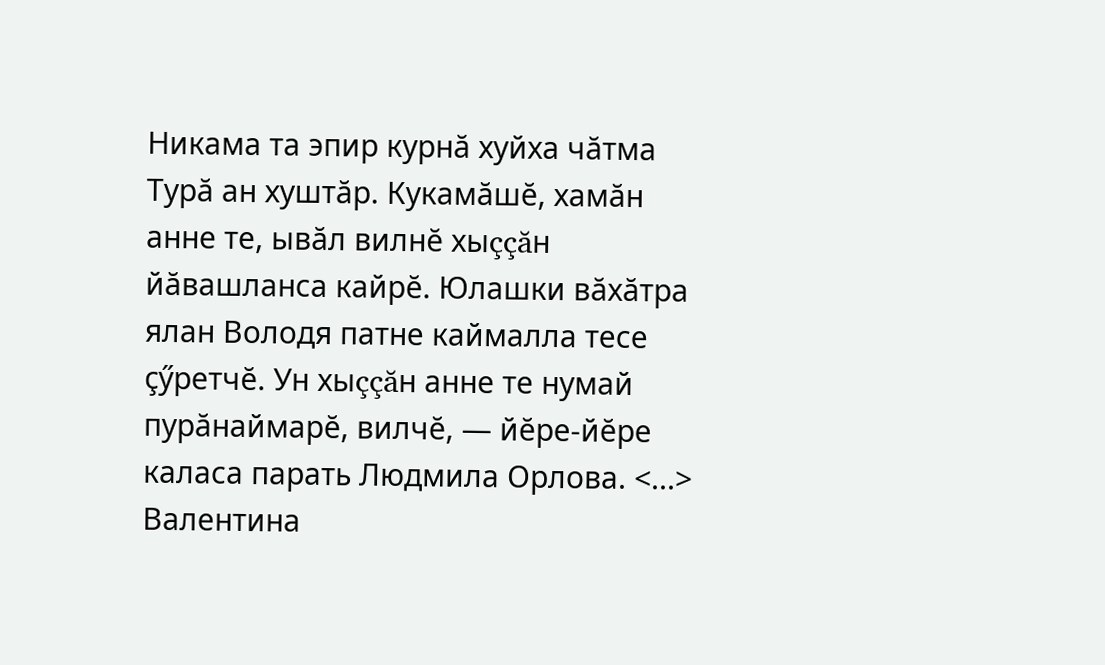Никама та эпир курнă хуйха чăтма Турă ан хуштăр. Кукамăшĕ, хамăн анне те, ывăл вилнĕ хыççăн йăвашланса кайрĕ. Юлашки вăхăтра ялан Володя патне каймалла тесе çӳретчĕ. Ун хыççăн анне те нумай пурăнаймарĕ, вилчĕ, — йĕре-йĕре каласа парать Людмила Орлова. <...>
Валентина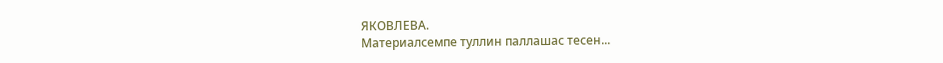ЯКОВЛЕВА.
Материалсемпе туллин паллашас тесен...